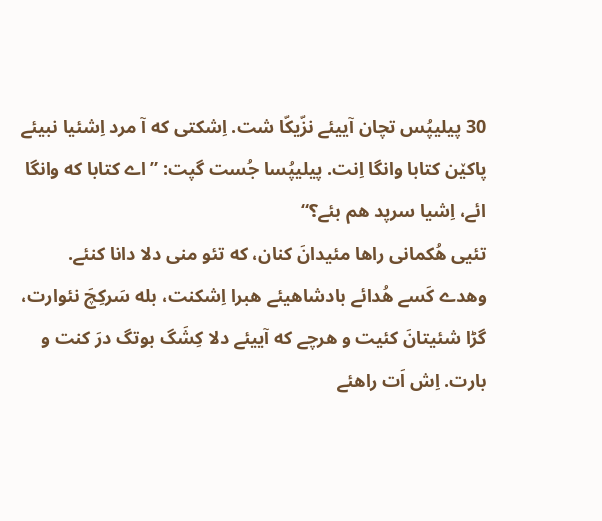30 پیلیپُس تچان آییئے نزّیکّا شت. اِشکتی که آ مرد اِشئیا نبیئے پاکێن کتابا وانگا اِنت. پیلیپُسا جُست گپت: ”اے کتابا که وانگا ائے، اِشیا سرپد هم بئے؟“
تئیی هُکمانی راها مئیدانَ کنان، که تئو منی دلا دانا کنئے.
وهدے کَسے هُدائے بادشاهیئے هبرا اِشکنت، بله سَرکِچَ نئوارت، گڑا شئیتانَ کئیت و هرچے که آییئے دلا کِشَگ بوتگ درَ کنت و بارت. اِش اَت راهئے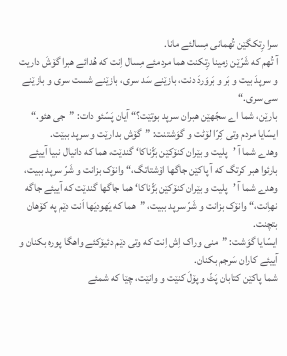سرا رِتکگێن تُهمانی مِسالئے مانا.
آ تُهم که شَرّێن زمینا رِتکنت هما مردمئے مِسال اِنت که هُدائے هبرا گۆشَ داریت و سرپدَ بیت و بَر و بَروَردَ دنت، بازێنے سَد سری، بازێنے شست سری و بازێنے سی سری.“
بارێن، شما اے سجّهێن هبران سرپد بوتێت؟“ آیان پَسّئو دات: ”جی هئو.“
ایسّایا مردم وتی کِرّا لۆٹت و گوَشتنت: ”گۆش بدارێت و سرپد ببێت.
وهدے شما آ ’پلیت و بێران کنۆکێن بَژّناکا‘ گندێت، هما که دانیال نبیا آییئے بارئوا هبر کرتگ که آ پاکێن جاگها اۆشتاتگ،“ وانۆک بزانت و شَرّ سرپد ببیت،
وهدے شما آ ’پلیت و بێران کنۆکێن بَژّناکا‘ هما جاگها گندێت که آییئے جاگه نهاِنت،“ وانۆک بزانت و شَرّ سرپد ببیت، ”هما که یَهودیَها اَنت دێم په کۆهان بتچنت.
ایسّایا گوَشت: ”منی وراک اِش اِنت که وتی دێم دئیۆکئے واهگا پوره بکنان و آییئے کاران سَرجم بکنان.
شما پاکێن کتابان پَٹّ و پۆلَ کنێت و وانێت، چێا که شمئے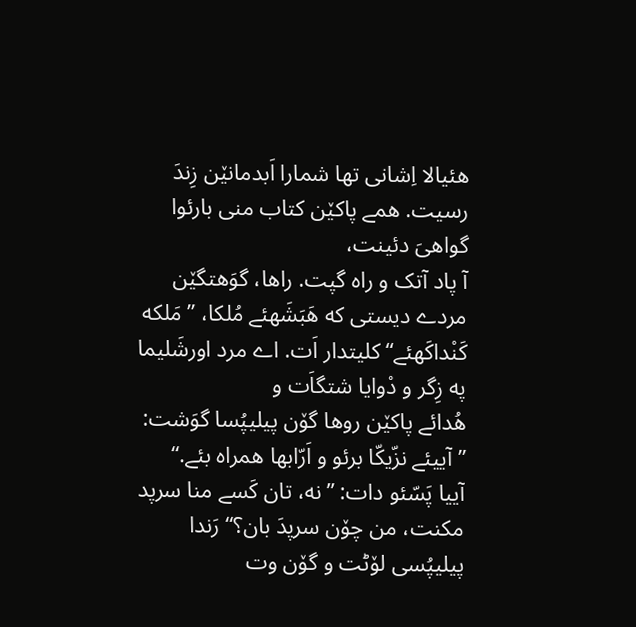هئیالا اِشانی تها شمارا اَبدمانێن زِندَ رسیت. همے پاکێن کتاب منی بارئوا گواهیَ دئینت،
آ پاد آتک و راه گپت. راها، گوَهتگێن مردے دیستی که هَبَشَهئے مُلکا، ”مَلکه کَنْداکَهئے“ کلیتدار اَت. اے مرد اورشَلیما په زِگر و دْوایا شتگاَت و
هُدائے پاکێن روها گۆن پیلیپُسا گوَشت: ”آییئے نزّیکّا برئو و اَرّابها همراه بئے.“
آییا پَسّئو دات: ”نه، تان کَسے منا سرپد مکنت، من چۆن سرپدَ بان؟“ رَندا پیلیپُسی لۆٹت و گۆن وت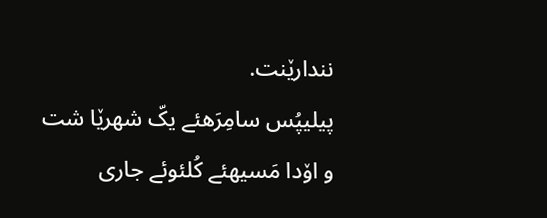نندارێنت.
پیلیپُس سامِرَهئے یکّ شهرێا شت و اۆدا مَسیهئے کُلئوئے جاری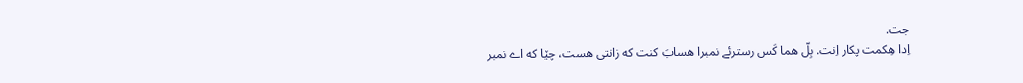جت.
اِدا هِکمت پکار اِنت. بِلّ هما کَس رسترئے نمبرا هسابَ کنت که زانتی هست، چێا که اے نمبر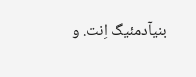بنیآدمئیگ اِنت. و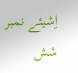اِشیئے نمبر شش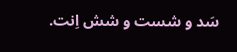سَد و شست و شش اِنت.